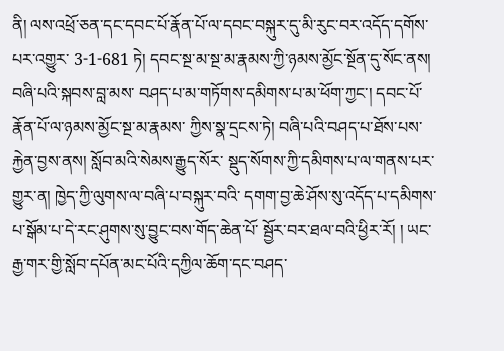ནི། ལས་འཕྲོ་ཅན་དང་དབང་པོ་རྣོན་པོ་ལ་དབང་བསྐུར་དུ་མི་རུང་བར་འདོད་དགོས་པར་འགྱུར་ 3-1-681 ཏེ། དབང་སྔ་མ་སྔ་མ་རྣམས་ཀྱི་ཉམས་མྱོང་སྔོན་དུ་སོང་ནས། བཞི་པའི་སྐབས་བླ་མས་ བཤད་པ་མ་གཏོགས་དམིགས་པ་མ་ཕོག་ཀྱང་། དབང་པོ་རྣོན་པོ་ལ་ཉམས་མྱོང་སྔ་མ་རྣམས་ ཀྱིས་སྣ་དྲངས་ཏེ། བཞི་པའི་བཤད་པ་ཐོས་པས་རྐྱེན་བྱས་ནས། སློབ་མའི་སེམས་རྒྱུད་སོར་ སྡུད་སོགས་ཀྱི་དམིགས་པ་ལ་གནས་པར་གྱུར་ན། ཁྱེད་ཀྱི་ལུགས་ལ་བཞི་པ་བསྐུར་བའི་ དགག་བྱ་ཆེ་ཤོས་སུ་འདོད་པ་དམིགས་པ་སྒོམ་པ་དེ་རང་ཤུགས་སུ་བྱུང་བས་གོད་ཆེན་པོ་ སྦྱོར་བར་ཐལ་བའི་ཕྱིར་རོ། ། ཡང་རྒྱ་གར་གྱི་སློབ་དཔོན་མང་པོའི་དཀྱིལ་ཆོག་དང་བཤད་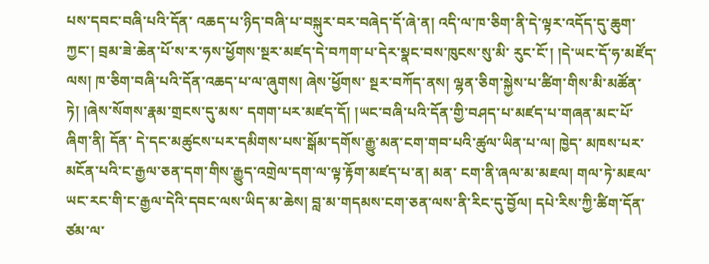པས་དབང་བཞི་པའི་དོན་ འཆད་པ་ཉིད་བཞི་པ་བསྐུར་བར་བཞེད་དོ་ཞེ་ན། འདི་ལ་ཁ་ཅིག་ནི་དེ་ལྟར་འདོད་དུ་ཆུག་ ཀྱང་། བྲམ་ཟེ་ཆེན་པོ་ས་ར་ཧས་ཕྱོགས་སྔར་མཛད་དེ་བཀག་པ་དེར་སྣང་བས་ཁུངས་སུ་མི་ རུང་ངོ་། །དེ་ཡང་དོ་ཧ་མཛོད་ལས། ཁ་ཅིག་བཞི་པའི་དོན་འཆད་པ་ལ་ཞུགས། ཞེས་ཕྱོགས་ སྔར་བཀོད་ནས། ལྷན་ཅིག་སྐྱེས་པ་ཚིག་གིས་མི་མཚོན་ཏེ། །ཞེས་སོགས་རྣམ་གྲངས་དུ་མས་ དགག་པར་མཛད་དོ། །ཡང་བཞི་པའི་དོན་གྱི་བཤད་པ་མཛད་པ་གཞན་མང་པོ་ཞིག་ནི། དོན་ དེ་དང་མཚུངས་པར་དམིགས་པས་སྒོམ་དགོས་རྒྱུ་མན་ངག་གབ་པའི་ཚུལ་ཡིན་པ་ལ། ཁྱེད་ མཁས་པར་མངོན་པའི་ང་རྒྱལ་ཅན་དག་གིས་རྒྱུད་འགྲེལ་དག་ལ་ལྟ་རྟོག་མཛད་པ་ན། མན་ ངག་ནི་ཞལ་མ་མཇལ། གལ་ཏེ་མཇལ་ཡང་རང་གི་ང་རྒྱལ་དེའི་དབང་ལས་ཡིད་མ་ཆེས། བླ་མ་གདམས་ངག་ཅན་ལས་ནི་རིང་དུ་བྱོལ། དཔེ་རིས་ཀྱི་ཚིག་དོན་ཙམ་ལ་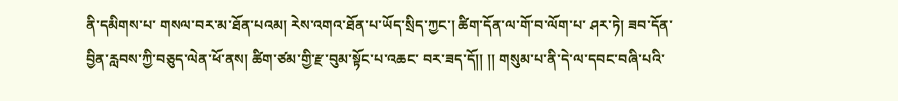ནི་དམིགས་པ་ གསལ་བར་མ་ཐོན་པའམ། རེས་འགའ་ཐོན་པ་ཡོད་སྲིད་ཀྱང་། ཚིག་དོན་ལ་གོ་བ་ལོག་པ་ ཤར་ཏེ། ཟབ་དོན་བྱིན་རླབས་ཀྱི་བཅུད་ལེན་ཕོ་ནས། ཚིག་ཙམ་གྱི་རྫ་བུམ་སྟོང་པ་འཆང་ བར་ཟད་དོ།། །། གསུམ་པ་ནི་དེ་ལ་དབང་བཞི་པའི་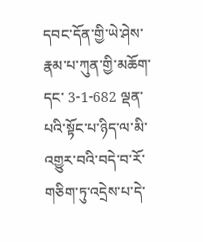དབང་དོན་གྱི་ཡེ་ཤེས་རྣམ་པ་ཀུན་གྱི་མཆོག་དང་ 3-1-682 ལྡན་པའི་སྟོང་པ་ཉིད་ལ་མི་འགྱུར་བའི་བདེ་བ་རོ་གཅིག་ཏུ་འདྲེས་པ་དེ་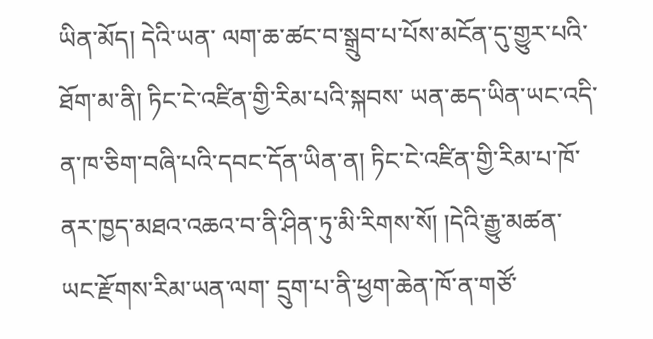ཡིན་མོད། དེའི་ཡན་ ལག་ཆ་ཚང་བ་སྒྲུབ་པ་པོས་མངོན་དུ་གྱུར་པའི་ཐོག་མ་ནི། ཏིང་ངེ་འཛིན་གྱི་རིམ་པའི་སྐབས་ ཡན་ཆད་ཡིན་ཡང་འདི་ན་ཁ་ཅིག་བཞི་པའི་དབང་དོན་ཡིན་ན། ཏིང་ངེ་འཛིན་གྱི་རིམ་པ་ཁོ་ ནར་ཁྱད་མཐའ་འཆའ་བ་ནི་ཤིན་ཏུ་མི་རིགས་སོ། །དེའི་རྒྱུ་མཚན་ཡང་རྫོགས་རིམ་ཡན་ལག་ དྲུག་པ་ནི་ཕྱག་ཆེན་ཁོ་ན་གཙོ་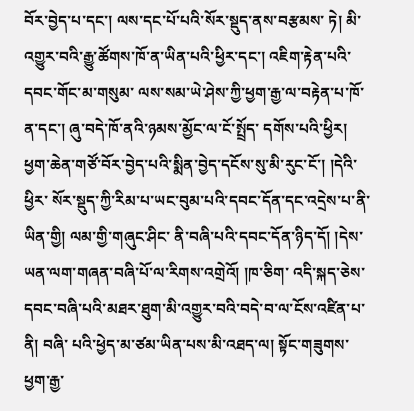བོར་བྱེད་པ་དང་། ལས་དང་པོ་པའི་སོར་སྡུད་ནས་བརྩམས་ ཏེ། མི་འགྱུར་བའི་རྒྱུ་ཚོགས་ཁོ་ན་ཡིན་པའི་ཕྱིར་དང་། འཇིག་རྟེན་པའི་དབང་གོང་མ་གསུམ་ ལས་སམ་ཡེ་ཤེས་ཀྱི་ཕྱག་རྒྱ་ལ་བརྟེན་པ་ཁོ་ན་དང་། ཞུ་བདེ་ཁོ་ནའི་ཉམས་མྱོང་ལ་ངོ་སྤྲོད་ དགོས་པའི་ཕྱིར། ཕྱག་ཆེན་གཙོ་བོར་བྱེད་པའི་སྨིན་བྱེད་དངོས་སུ་མི་རུང་ངོ་། །དེའི་ཕྱིར་ སོར་སྡུད་ཀྱི་རིམ་པ་ཡང་བུམ་པའི་དབང་དོན་དང་འདྲེས་པ་ནི་ཡིན་གྱི། ལམ་གྱི་གཞུང་ཤིང་ ནི་བཞི་པའི་དབང་དོན་ཉིད་དོ། །དེས་ཡན་ལག་གཞན་བཞི་པོ་ལ་རིགས་འགྲེའོ། །ཁ་ཅིག་ འདི་སྐད་ཅེས་དབང་བཞི་པའི་མཐར་ཐུག་མི་འགྱུར་བའི་བདེ་བ་ལ་ངོས་འཛིན་པ་ནི། བཞི་ པའི་ཕྱེད་མ་ཙམ་ཡིན་པས་མི་འཐད་ལ། སྟོང་གཟུགས་ཕྱག་རྒྱ་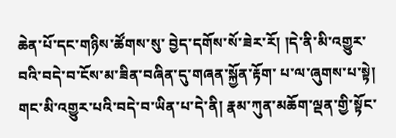ཆེན་པོ་དང་གཉིས་ཚོགས་སུ་ བྱེད་དགོས་སོ་ཟེར་རོ། །དེ་ནི་མི་འགྱུར་བའི་བདེ་བ་ངོས་མ་ཟིན་བཞིན་དུ་གཞན་སྐྱོན་རྟོག་ པ་ལ་ཞུགས་པ་སྟེ། གང་མི་འགྱུར་པའི་བདེ་བ་ཡིན་པ་དེ་ནི། རྣམ་ཀུན་མཆོག་ལྡན་གྱི་སྟོང་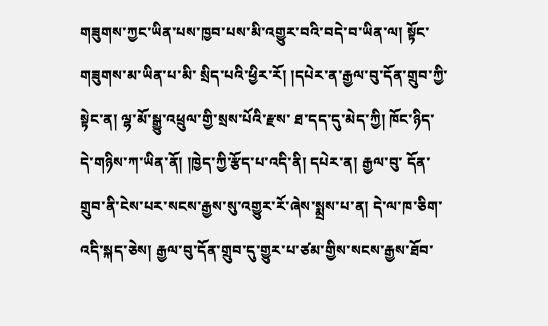གཟུགས་ཀྱང་ཡིན་པས་ཁྱབ་པས་མི་འགྱུར་བའི་བདེ་བ་ཡིན་ལ། སྟོང་གཟུགས་མ་ཡིན་པ་མི་ སྲིད་པའི་ཕྱིར་རོ། །དཔེར་ན་རྒྱལ་བུ་དོན་གྲུབ་ཀྱི་སྟེང་ན། ལྷ་མོ་སྒྱུ་འཕྲུལ་གྱི་སྲས་པོའི་རྫས་ ཐ་དད་དུ་མེད་ཀྱི། ཁོང་ཉིད་དེ་གཉིས་ཀ་ཡིན་ནོ། །ཁྱེད་ཀྱི་རྩོད་པ་འདི་ནི། དཔེར་ན། རྒྱལ་བུ་ དོན་གྲུབ་ནི་ངེས་པར་སངས་རྒྱས་སུ་འགྱུར་རོ་ཞེས་སྨྲས་པ་ན། དེ་ལ་ཁ་ཅིག་འདི་སྐད་ཅེས། རྒྱལ་བུ་དོན་གྲུབ་དུ་གྱུར་པ་ཙམ་གྱིས་སངས་རྒྱས་ཐོབ་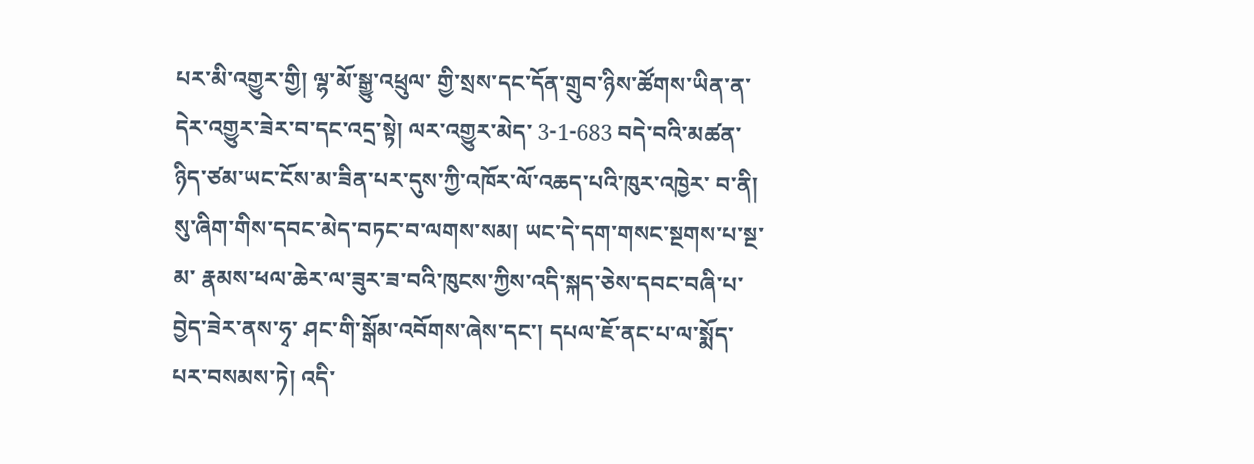པར་མི་འགྱུར་གྱི། ལྷ་མོ་སྒྱུ་འཕྲུལ་ གྱི་སྲས་དང་དོན་གྲུབ་ཉིས་ཚོགས་ཡིན་ན་དེར་འགྱུར་ཟེར་བ་དང་འདྲ་སྟེ། ལར་འགྱུར་མེད་ 3-1-683 བདེ་བའི་མཚན་ཉིད་ཙམ་ཡང་ངོས་མ་ཟིན་པར་དུས་ཀྱི་འཁོར་ལོ་འཆད་པའི་ཁུར་འཁྱེར་ བ་ནི། སུ་ཞིག་གིས་དབང་མེད་བཏང་བ་ལགས་སམ། ཡང་དེ་དག་གསང་སྔགས་པ་སྔ་མ་ རྣམས་ཕལ་ཆེར་ལ་ཟུར་ཟ་བའི་ཁུངས་ཀྱིས་འདི་སྐད་ཅེས་དབང་བཞི་པ་བྱེད་ཟེར་ནས་ཧྭ་ ཤང་གི་སྒོམ་འབོགས་ཞེས་དང་། དཔལ་ཇོ་ནང་པ་ལ་སྨོད་པར་བསམས་ཏེ། འདི་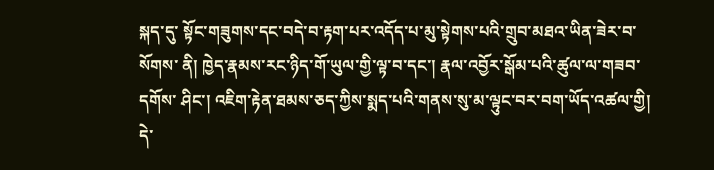སྐད་དུ་ སྟོང་གཟུགས་དང་བདེ་བ་རྟག་པར་འདོད་པ་མུ་སྟེགས་པའི་གྲུབ་མཐའ་ཡིན་ཟེར་བ་སོགས་ ནི། ཁྱེད་རྣམས་རང་ཉིད་གོ་ཡུལ་གྱི་ལྟ་བ་དང་། རྣལ་འབྱོར་སྒོམ་པའི་ཚུལ་ལ་གཟབ་དགོས་ ཤིང་། འཇིག་རྟེན་ཐམས་ཅད་ཀྱིས་སྨད་པའི་གནས་སུ་མ་ལྟུང་བར་བག་ཡོད་འཚལ་གྱི། དེ་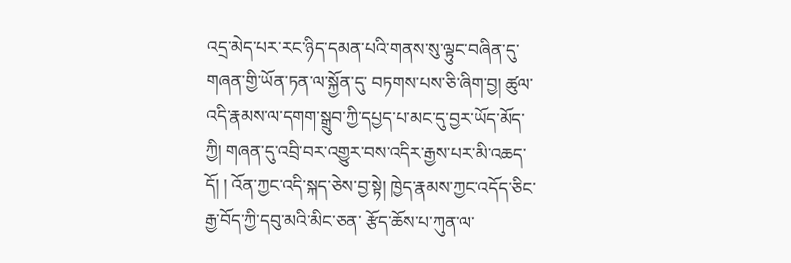འདྲ་མེད་པར་རང་ཉིད་དམན་པའི་གནས་སུ་ལྟུང་བཞིན་དུ་གཞན་གྱི་ཡོན་ཏན་ལ་སྐྱོན་དུ་ བཏགས་པས་ཅི་ཞིག་བྱ། ཚུལ་འདི་རྣམས་ལ་དགག་སྒྲུབ་ཀྱི་དཔྱད་པ་མང་དུ་བྱར་ཡོད་མོད་ ཀྱི། གཞན་དུ་འབྲི་བར་འགྱུར་བས་འདིར་རྒྱས་པར་མི་འཆད་དོ། ། འོན་ཀྱང་འདི་སྐད་ཅེས་བྱ་སྟེ། ཁྱེད་རྣམས་ཀྱང་འདོད་ཅིང་རྒྱ་བོད་ཀྱི་དབུ་མའི་མིང་ཅན་ རྩོད་ཆོས་པ་ཀུན་ལ་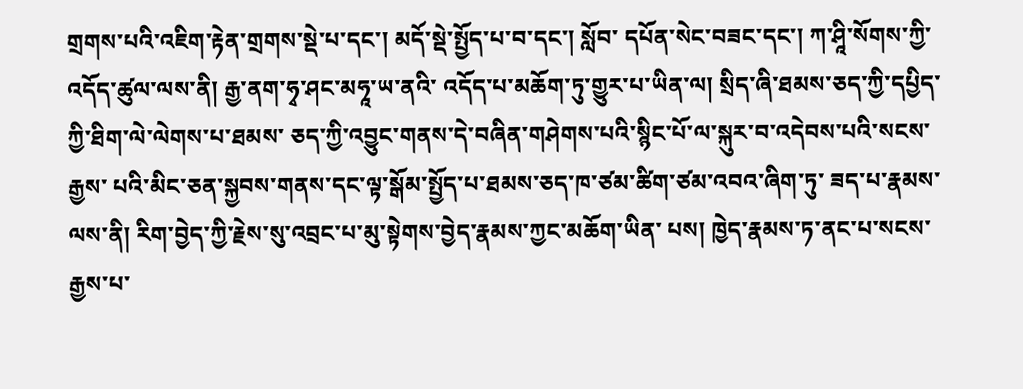གྲགས་པའི་འཇིག་རྟེན་གྲགས་སྡེ་པ་དང་། མདོ་སྡེ་སྤྱོད་པ་བ་དང་། སློབ་ དཔོན་སེང་བཟང་དང་། ཀ་ཤཱི་སོགས་ཀྱི་འདོད་ཚུལ་ལས་ནི། རྒྱ་ནག་ཧྭ་ཤང་མཧཱ་ཡ་ནའི་ འདོད་པ་མཆོག་ཏུ་གྱུར་པ་ཡིན་ལ། སྲིད་ཞི་ཐམས་ཅད་ཀྱི་དཔྱིད་ཀྱི་ཐིག་ལེ་ལེགས་པ་ཐམས་ ཅད་ཀྱི་འབྱུང་གནས་དེ་བཞིན་གཤེགས་པའི་སྙིང་པོ་ལ་སྐུར་བ་འདེབས་པའི་སངས་རྒྱས་ པའི་མིང་ཅན་སྐྱབས་གནས་དང་ལྟ་སྒོམ་སྤྱོད་པ་ཐམས་ཅད་ཁ་ཙམ་ཚིག་ཙམ་འབའ་ཞིག་ཏུ་ ཟད་པ་རྣམས་ལས་ནི། རིག་བྱེད་ཀྱི་རྗེས་སུ་འབྲང་པ་མུ་སྟེགས་བྱེད་རྣམས་ཀྱང་མཆོག་ཡིན་ པས། ཁྱེད་རྣམས་ཏ་ནང་པ་སངས་རྒྱས་པ་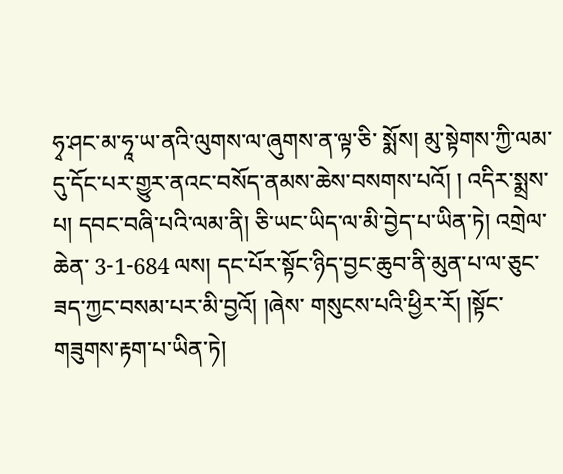ཧྭ་ཤང་མ་ཧཱ་ཡ་ནའི་ལུགས་ལ་ཞུགས་ན་ལྟ་ཅི་ སྨོས། མུ་སྟེགས་ཀྱི་ལམ་དུ་དོང་པར་གྱུར་ནའང་བསོད་ནམས་ཆེས་བསགས་པའོ། ། འདིར་སྨྲས་པ། དབང་བཞི་པའི་ལམ་ནི། ཅི་ཡང་ཡིད་ལ་མི་བྱེད་པ་ཡིན་ཏེ། འགྲེལ་ཆེན་ 3-1-684 ལས། དང་པོར་སྟོང་ཉིད་བྱང་ཆུབ་ནི་མུན་པ་ལ་ཅུང་ཟད་ཀྱང་བསམ་པར་མི་བྱའོ། །ཞེས་ གསུངས་པའི་ཕྱིར་རོ། །སྟོང་གཟུགས་རྟག་པ་ཡིན་ཏེ།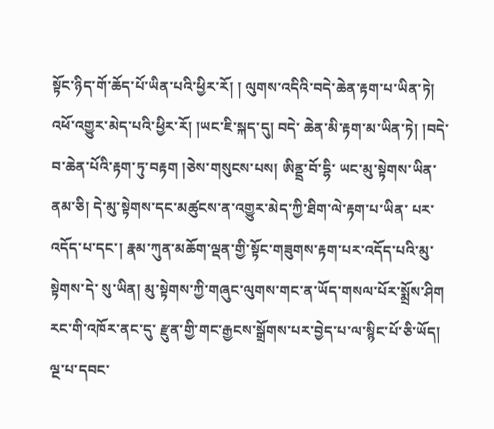སྟོང་ཉིད་གོ་ཆོད་པོ་ཡིན་པའི་ཕྱིར་རོ། ། ལུགས་འདིའི་བདེ་ཆེན་རྟག་པ་ཡིན་ཏེ། འཕོ་འགྱུར་མེད་པའི་ཕྱིར་རོ། །ཡང་ཇི་སྐད་དུ། བདེ་ ཆེན་མི་རྟག་མ་ཡིན་ཏེ། །བདེ་བ་ཆེན་པོའི་རྟག་ཏུ་བརྟག །ཅེས་གསུངས་པས། ཨིནྡྲ་བོ་དྷི་ ཡང་མུ་སྟེགས་ཡིན་ནམ་ཅི། དེ་མུ་སྟེགས་དང་མཚུངས་ན་འགྱུར་མེད་ཀྱི་ཐིག་ལེ་རྟག་པ་ཡིན་ པར་འདོད་པ་དང་། རྣམ་ཀུན་མཆོག་ལྡན་གྱི་སྟོང་གཟུགས་རྟག་པར་འདོད་པའི་མུ་སྟེགས་དེ་ སུ་ཡིན། མུ་སྟེགས་ཀྱི་གཞུང་ལུགས་གང་ན་ཡོད་གསལ་པོར་སྨྲོས་ཤིག རང་གི་འཁོར་ནང་དུ་ རྫུན་གྱི་གང་རྒྱངས་སྒྲོགས་པར་བྱེད་པ་ལ་སྙིང་པོ་ཅི་ཡོད། ལྔ་པ་དབང་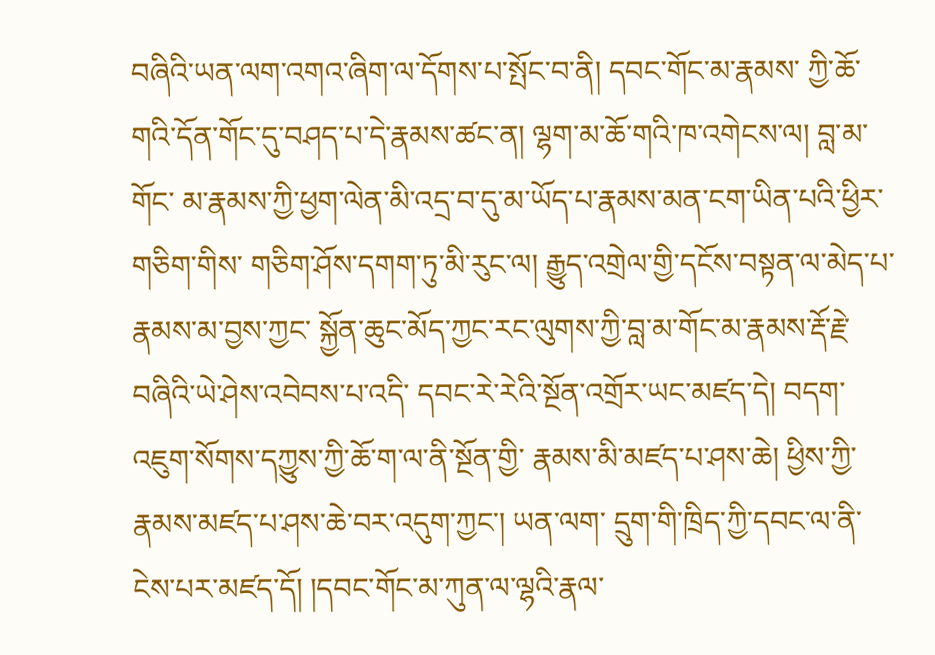བཞིའི་ཡན་ལག་འགའ་ཞིག་ལ་དོགས་པ་སྤོང་བ་ནི། དབང་གོང་མ་རྣམས་ ཀྱི་ཆོ་གའི་དོན་གོང་དུ་བཤད་པ་དེ་རྣམས་ཚང་ན། ལྷག་མ་ཆོ་གའི་ཁ་འགེངས་ལ། བླ་མ་གོང་ མ་རྣམས་ཀྱི་ཕྱག་ལེན་མི་འདྲ་བ་དུ་མ་ཡོད་པ་རྣམས་མན་ངག་ཡིན་པའི་ཕྱིར་གཅིག་གིས་ གཅིག་ཤོས་དགག་ཏུ་མི་རུང་ལ། རྒྱུད་འགྲེལ་གྱི་དངོས་བསྟན་ལ་མེད་པ་རྣམས་མ་བྱས་ཀྱང་ སྐྱོན་ཆུང་མོད་ཀྱང་རང་ལུགས་ཀྱི་བླ་མ་གོང་མ་རྣམས་རྡོ་རྗེ་བཞིའི་ཡེ་ཤེས་འབེབས་པ་འདི་ དབང་རེ་རེའི་སྔོན་འགྲོར་ཡང་མཛད་དེ། བདག་འཇུག་སོགས་དཀྱུས་ཀྱི་ཆོ་ག་ལ་ནི་སྔོན་གྱི་ རྣམས་མི་མཛད་པ་ཤས་ཆེ། ཕྱིས་ཀྱི་རྣམས་མཛད་པ་ཤས་ཆེ་བར་འདུག་ཀྱང་། ཡན་ལག་ དྲུག་གི་ཁྲིད་ཀྱི་དབང་ལ་ནི་ངེས་པར་མཛད་དོ། །དབང་གོང་མ་ཀུན་ལ་ལྷའི་རྣལ་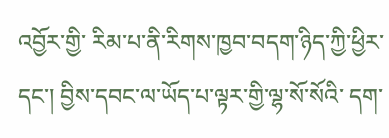འབྱོར་གྱི་ རིམ་པ་ནི་རིགས་ཁྱབ་བདག་ཉིད་ཀྱི་ཕྱིར་དང་། བྱིས་དབང་ལ་ཡོད་པ་ལྟར་གྱི་ལྷ་སོ་སོའི་ དག་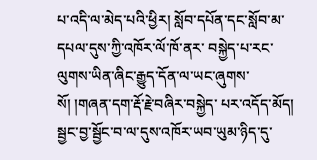པ་འདི་ལ་མེད་པའི་ཕྱིར། སློབ་དཔོན་དང་སློབ་མ་དཔལ་དུས་ཀྱི་འཁོར་ལོ་ཁོ་ནར་ བསྐྱེད་པ་རང་ལུགས་ཡིན་ཞིང་རྒྱུད་དོན་ལ་ཡང་ཞུགས་སོ། །གཞན་དག་རྡོ་རྗེ་བཞིར་བསྐྱེད་ པར་འདོད་མོད། སྦྱང་བྱ་སྦྱོང་བ་ལ་དུས་འཁོར་ཡབ་ཡུམ་ཉིད་དུ་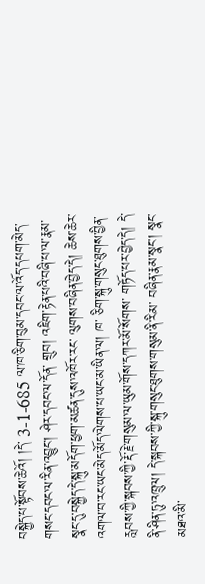བསྐྱེད་པ་སྟོབས་ཆེའོ། །དེ་ 3-1-685 ལ་ཁ་ཅིག་བུམ་དབང་ལ་འོད་དཔག་མེད་གསང་དབང་ལ་རིན་འབྱུང་། ཤེར་དབང་ལ་དོན་ གྲུབ། འཇིག་རྟེན་པའི་བཞི་པ་ལ་རྣམ་སྣང་དུ་བསྐྱེད་དེ་སྐུ་མདོག་ཕྱག་མཚན་དུས་འཁོར་རང་ ལུགས་བཞིན་བྱེད་དེ། ཆེས་ཆེར་འགལ་བ་རང་ཡང་མེད་མོད་ལེགས་པ་ཡང་མ་ཡིན་ལ། ཁ་ ཅིག་སྐུ་གསུང་ཐུགས་བྱིན་རླབས་ཀྱི་སྐབས་ཀྱི་རྡོ་རྗེ་གསུམ་ལ་ཡུམ་གོས་དཀར་མོ་སོགས་ གཏོད་པར་བྱེད་དེ། དེ་ནི་ཤིན་ཏུ་འཁྲུལ། དེ་སྐབས་ཀྱི་སྐུ་གསུང་ཐུགས་གསུམ་ནི་རིམ་ བཞིན་རྣམ་སྣང་། སྣང་མཐའ་མི་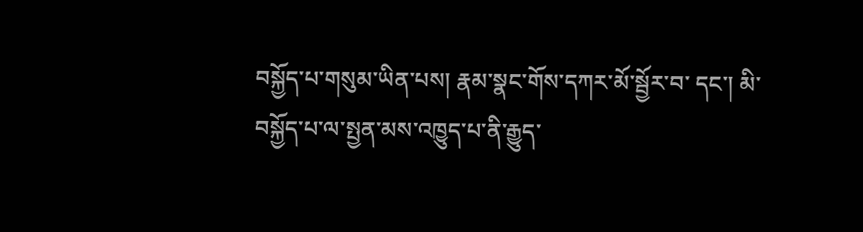བསྐྱོད་པ་གསུམ་ཡིན་པས། རྣམ་སྣང་གོས་དཀར་མོ་སྦྱོར་བ་ དང་། མི་བསྐྱོད་པ་ལ་སྤྱན་མས་འཁྱུད་པ་ནི་རྒྱུད་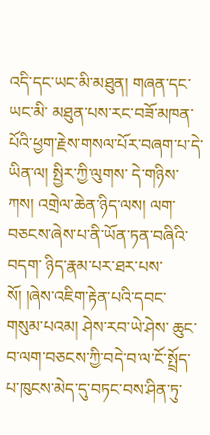འདི་དང་ཡང་མི་མཐུན། གཞན་དང་ཡང་མི་ མཐུན་པས་རང་བཟོ་མཁན་པོའི་ཕྱག་རྗེས་གསལ་པོར་བཞག་པ་དེ་ཡིན་ལ། སྤྱིར་ཀྱི་ལུགས་ དེ་གཉིས་ཀས། འགྲེལ་ཆེན་ཉིད་ལས། ལག་བཅངས་ཞེས་པ་ནི་ཡོན་ཏན་བཞིའི་བདག་ ཉིད་རྣམ་པར་ཐར་པས་སོ། །ཞེས་འཇིག་རྟེན་པའི་དབང་གསུམ་པའམ། ཤེས་རབ་ཡེ་ཤེས་ ཆུང་བ་ལག་བཅངས་ཀྱི་བདེ་བ་ལ་ངོ་སྤྲོད་པ་ཁུངས་མེད་དུ་བཏང་བས་ཤིན་ཏུ་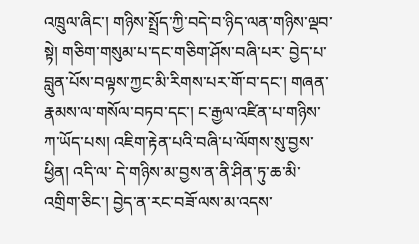འཁྲུལ་ཞིང་། གཉིས་སྤྲོད་ཀྱི་བདེ་བ་ཉིད་ལན་གཉིས་ལྡབ་སྟེ། གཅིག་གསུམ་པ་དང་གཅིག་ཤོས་བཞི་པར་ བྱེད་པ་བླུན་པོས་བལྟས་ཀྱང་མི་རིགས་པར་གོ་བ་དང་། གཞན་རྣམས་ལ་གསོལ་བཏབ་དང་། ང་རྒྱལ་འཛིན་པ་གཉིས་ཀ་ཡོད་པས། འཇིག་རྟེན་པའི་བཞི་པ་ལོགས་སུ་བྱས་ཕྱིན། འདི་ལ་ དེ་གཉིས་མ་བྱས་ན་ནི་ཤིན་ཏུ་ཆ་མི་འགྲིག་ཅིང་། བྱེད་ན་རང་བཟོ་ལས་མ་འདས་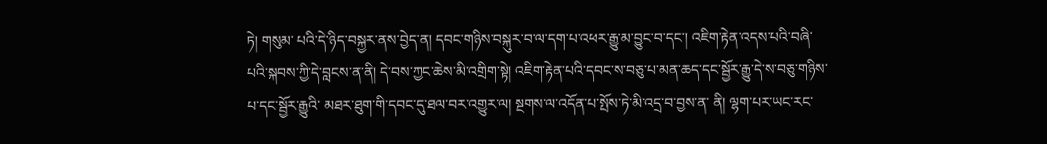ཏེ། གསུམ་ པའི་དེ་ཉིད་བསྐྱར་ནས་བྱེད་ན། དབང་གཉིས་བསྐུར་བ་ལ་དག་པ་འཕར་རྒྱུ་མ་བྱུང་བ་དང་། འཇིག་རྟེན་འདས་པའི་བཞི་པའི་སྐབས་ཀྱི་དེ་བླངས་ན་ནི། དེ་བས་ཀྱང་ཆེས་མི་འགྲིག་སྟེ། འཇིག་རྟེན་པའི་དབང་ས་བཅུ་པ་མན་ཆད་དང་སྦྱོར་རྒྱུ་དེ་ས་བཅུ་གཉིས་པ་དང་སྦྱོར་རྒྱུའི་ མཐར་ཐུག་གི་དབང་དུ་ཐལ་བར་འགྱུར་ལ། སྔགས་ལ་འདོན་པ་སྤོས་ཏེ་མི་འདྲ་བ་བྱས་ན་ ནི། ལྷག་པར་ཡང་རང་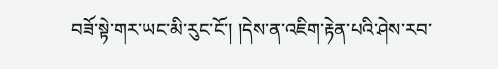བཟོ་སྟེ་གར་ཡང་མི་རུང་ངོ་། །དེས་ན་འཇིག་རྟེན་པའི་ཤེས་རབ་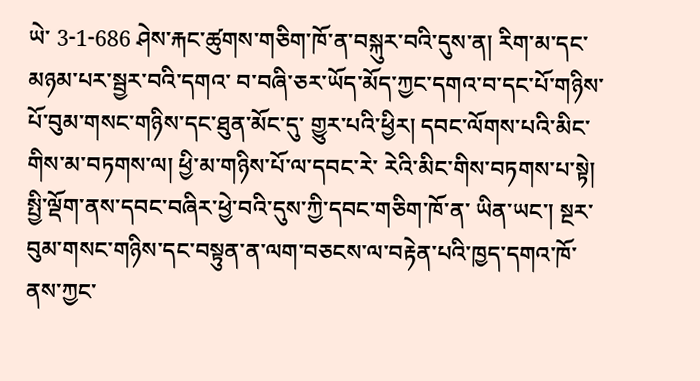ཡེ་ 3-1-686 ཤེས་རྐང་ཚུགས་གཅིག་ཁོ་ན་བསྐུར་བའི་དུས་ན། རིག་མ་དང་མཉམ་པར་སྦྱར་བའི་དགའ་ བ་བཞི་ཅར་ཡོད་མོད་ཀྱང་དགའ་བ་དང་པོ་གཉིས་པོ་བུམ་གསང་གཉིས་དང་ཐུན་མོང་དུ་ གྱུར་པའི་ཕྱིར། དབང་ལོགས་པའི་མིང་གིས་མ་བཏགས་ལ། ཕྱི་མ་གཉིས་པོ་ལ་དབང་རེ་ རེའི་མིང་གིས་བཏགས་པ་སྟེ། སྤྱི་ལྡོག་ནས་དབང་བཞིར་ཕྱེ་བའི་དུས་ཀྱི་དབང་གཅིག་ཁོ་ན་ ཡིན་ཡང་། སྔར་བུམ་གསང་གཉིས་དང་བསྟུན་ན་ལག་བཅངས་ལ་བརྟེན་པའི་ཁྱད་དགའ་ཁོ་ ནས་ཀྱང་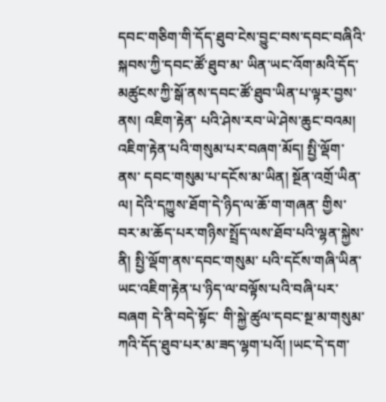དབང་གཅིག་གི་དོད་ཐུབ་ངེས་བྱུང་བས་དབང་བཞིའི་སྐབས་ཀྱི་དབང་ཚོ་ཐུབ་མ་ ཡིན་ཡང་འོག་མའི་དོད་མཚུངས་ཀྱི་སྒོ་ནས་དབང་ཚོ་ཐུབ་ཡིན་པ་ལྟར་བྱས་ནས། འཇིག་རྟེན་ པའི་ཤེས་རབ་ཡེ་ཤེས་ཆུང་བའམ། འཇིག་རྟེན་པའི་གསུམ་པར་བཞག་མོད། སྤྱི་ལྡོག་ནས་ དབང་གསུམ་པ་དངོས་མ་ཡིན། སྔོན་འགྲོ་ཡིན་ལ། དེའི་དཀྱུས་ཐོག་དེ་ཉིད་ལ་ཆོ་ག་གཞན་ གྱིས་བར་མ་ཆོད་པར་གཉིས་སྤྲོད་ལས་ཐོབ་པའི་ལྷན་སྐྱེས་ནི། སྤྱི་ལྡོག་ནས་དབང་གསུམ་ པའི་དངོས་གཞི་ཡིན་ཡང་འཇིག་རྟེན་པ་ཉིད་ལ་བལྟོས་པའི་བཞི་པར་བཞག དེ་ནི་བདེ་སྟོང་ གི་སྐྱེ་ཚུལ་དབང་སྔ་མ་གསུམ་ཀའི་དོད་ཐུབ་པར་མ་ཟད་ལྷག་པའོ། །ཡང་དེ་དག་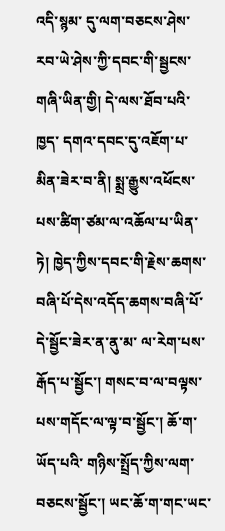འདི་སྙམ་ དུ་ལག་བཅངས་ཤེས་རབ་ཡེ་ཤེས་ཀྱི་དབང་གི་སྦྱངས་གཞི་ཡིན་གྱི། དེ་ལས་ཐོབ་པའི་ཁྱད་ དགའ་དབང་དུ་འཇོག་པ་མིན་ཟེར་བ་ནི། སྨྲ་རྒྱུས་འཕོངས་པས་ཚིག་ཙམ་ལ་འཆོལ་པ་ཡིན་ ཏེ། ཁྱེད་ཀྱིས་དབང་གི་རྗེས་ཆགས་བཞི་པོ་དེས་འདོད་ཆགས་བཞི་པོ་དེ་སྦྱོང་ཟེར་ན་ནུ་མ་ ལ་རེག་པས་རྒོད་པ་སྦྱོང་། གསང་བ་ལ་བལྟས་པས་གདོང་ལ་ལྟ་བ་སྦྱོང་། ཆོ་ག་ཡོད་པའི་ གཉིས་སྤྲོད་ཀྱིས་ལག་བཅངས་སྦྱོང་། ཡང་ཆོ་ག་གང་ཡང་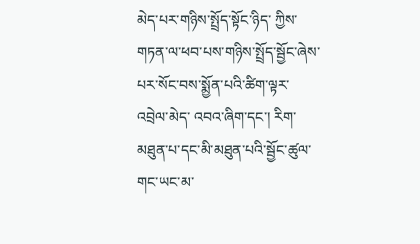མེད་པར་གཉིས་སྤྲོད་སྟོང་ཉིད་ ཀྱིས་གཏན་ལ་ཕབ་པས་གཉིས་སྤྲོད་སྦྱོང་ཞེས་པར་སོང་བས་སྨྱོན་པའི་ཚིག་ལྟར་འབྲེལ་མེད་ འབའ་ཞིག་དང་། རིག་མཐུན་པ་དང་མི་མཐུན་པའི་སྦྱོང་ཚུལ་གང་ཡང་མ་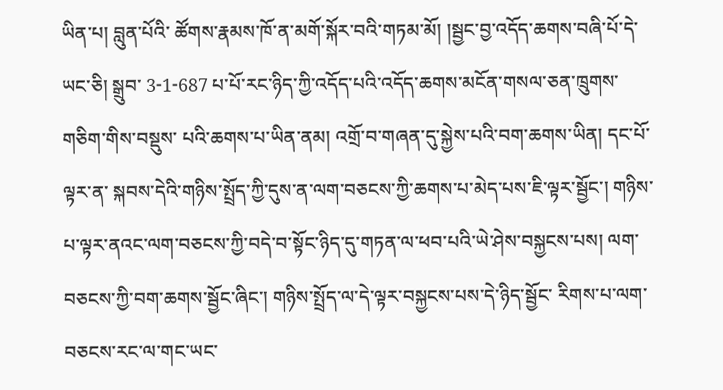ཡིན་པ། བླུན་པོའི་ ཚོགས་རྣམས་ཁོ་ན་མགོ་སྐོར་བའི་གཏམ་མོ། །སྦྱང་བྱ་འདོད་ཆགས་བཞི་པོ་དེ་ཡང་ཅི། སྒྲུབ་ 3-1-687 པ་པོ་རང་ཉིད་ཀྱི་འདོད་པའི་འདོད་ཆགས་མངོན་གསལ་ཅན་ཁྲུགས་གཅིག་གིས་བསྡུས་ པའི་ཆགས་པ་ཡིན་ནམ། འགྲོ་བ་གཞན་དུ་སྐྱེས་པའི་བག་ཆགས་ཡིན། དང་པོ་ལྟར་ན་ སྐབས་དེའི་གཉིས་སྤྲོད་ཀྱི་དུས་ན་ལག་བཅངས་ཀྱི་ཆགས་པ་མེད་པས་ཇི་ལྟར་སྦྱོང་། གཉིས་ པ་ལྟར་ནའང་ལག་བཅངས་ཀྱི་བདེ་བ་སྟོང་ཉིད་དུ་གཏན་ལ་ཕབ་པའི་ཡེ་ཤེས་བསྐྱངས་པས། ལག་བཅངས་ཀྱི་བག་ཆགས་སྦྱོང་ཞིང་། གཉིས་སྤྲོད་ལ་དེ་ལྟར་བསྐྱངས་པས་དེ་ཉིད་སྦྱོང་ རིགས་པ་ལག་བཅངས་རང་ལ་གང་ཡང་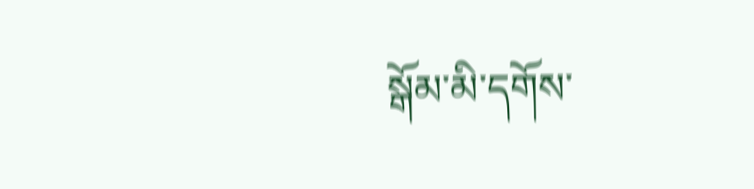སྒོམ་མི་དགོས་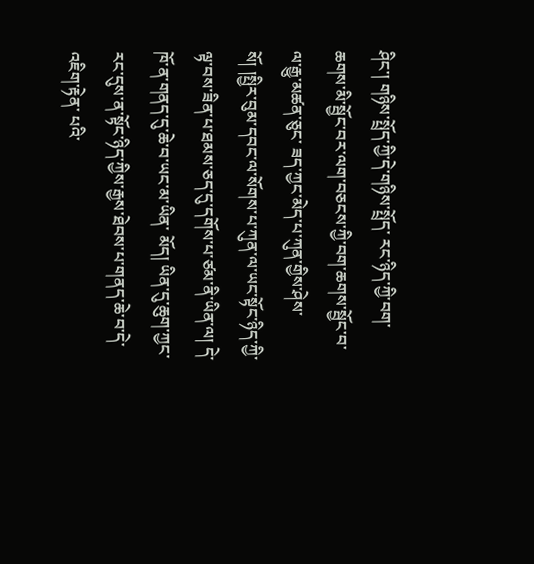ཤིང་། གཉིས་སྤྲོད་ཀྱི་དེ་གཉིས་སྤྲོད་ རང་ཉིད་ཀྱི་བག་ཆགས་མི་སྦྱོང་བར་ལག་བཅངས་ཀྱི་བག་ཆགས་སྦྱོང་བ་ལ་རྒྱུ་མཚན་ཅུང་ ཟད་ཀྱང་མེད་པ་ཀུན་གྱིས་ཤེས་སོ། །སྤྱིར་བུམ་དབང་ལ་སོགས་པ་ཀུན་ལ་ཡང་སྟོང་ཉིད་ཀྱི་ ལྟ་བས་ཟིན་པ་ཐམས་ཅད་དུ་དགོས་པ་ཙམ་ནི་ཡིན་ལ། དེ་ཁོ་ན་གནད་དུ་ཆེ་བ་ཡང་མ་ཡིན་ མོད། ཡིན་དུ་ཆུག་ཀྱང་རང་དུས་ན་སྟོང་ཉིད་ཀྱིས་རྒྱས་ཐེབས་པ་གནད་ཆེ་བ་དེ་འཇིག་རྟེན་ པའི་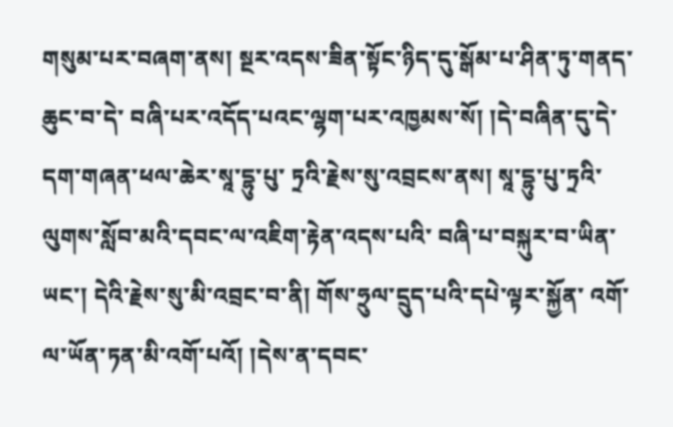གསུམ་པར་བཞག་ནས། སྔར་འདས་ཟིན་སྟོང་ཉིད་དུ་སྒོམ་པ་ཤིན་ཏུ་གནད་ཆུང་བ་དེ་ བཞི་པར་འདོད་པའང་ལྷག་པར་འཁྱམས་སོ། །དེ་བཞིན་དུ་དེ་དག་གཞན་ཕལ་ཆེར་སཱ་དྷུ་པུ་ ཏྲའི་རྗེས་སུ་འབྲངས་ནས། སཱ་དྷུ་པུ་ཏྲའི་ལུགས་སློབ་མའི་དབང་ལ་འཇིག་རྟེན་འདས་པའི་ བཞི་པ་བསྐུར་བ་ཡིན་ཡང་། དེའི་རྗེས་སུ་མི་འབྲང་བ་ནི། གོས་ཧྲུལ་དྲུད་པའི་དཔེ་ལྟར་སྐྱོན་ འགོ་ལ་ཡོན་ཏན་མི་འགོ་པའོ། །དེས་ན་དབང་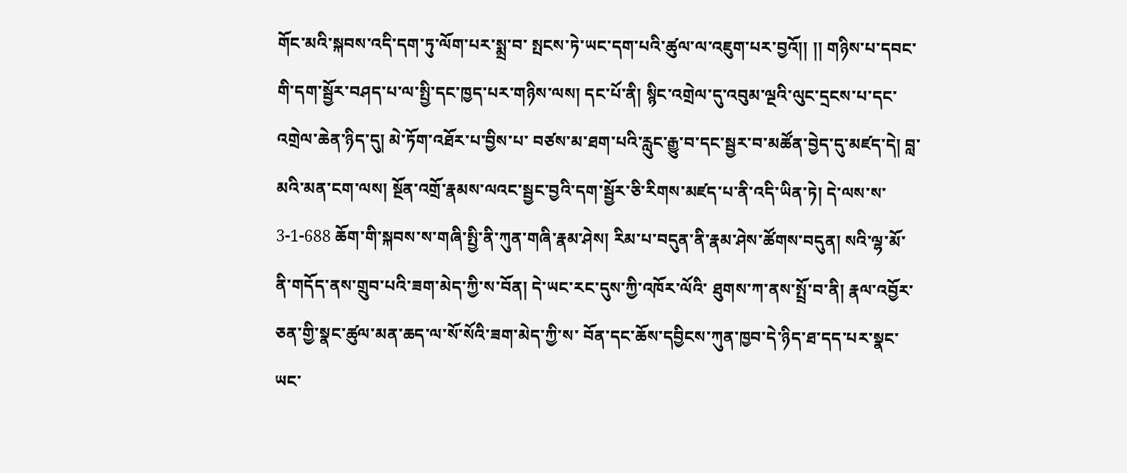གོང་མའི་སྐབས་འདི་དག་ཏུ་ལོག་པར་སྨྲ་བ་ སྤངས་ཏེ་ཡང་དག་པའི་ཚུལ་ལ་འཇུག་པར་བྱའོ།། །། གཉིས་པ་དབང་གི་དག་སྦྱོར་བཤད་པ་ལ་སྤྱི་དང་ཁྱད་པར་གཉིས་ལས། དང་པོ་ནི། སྙིང་འགྲེལ་དུ་འབུམ་ལྔའི་ལུང་དྲངས་པ་དང་འགྲེལ་ཆེན་ཉིད་དུ། མེ་ཏོག་འཐོར་པ་བྱིས་པ་ བཙས་མ་ཐག་པའི་རླུང་རྒྱུ་བ་དང་སྦྱར་བ་མཚོན་བྱེད་དུ་མཛད་དེ། བླ་མའི་མན་ངག་ལས། སྔོན་འགྲོ་རྣམས་ལའང་སྦྱང་བྱའི་དག་སྦྱོར་ཅི་རིགས་མཛད་པ་ནི་འདི་ཡིན་ཏེ། དེ་ལས་ས་ 3-1-688 ཆོག་གི་སྐབས་ས་གཞི་སྤྱི་ནི་ཀུན་གཞི་རྣམ་ཤེས། རིམ་པ་བདུན་ནི་རྣམ་ཤེས་ཚོགས་བདུན། སའི་ལྷ་མོ་ནི་གདོད་ནས་གྲུབ་པའི་ཟག་མེད་ཀྱི་ས་བོན། དེ་ཡང་རང་དུས་ཀྱི་འཁོར་ལོའི་ ཐུགས་ཀ་ནས་སྤྲོ་བ་ནི། རྣལ་འབྱོར་ཅན་གྱི་སྣང་ཚུལ་མན་ཆད་ལ་སོ་སོའི་ཟག་མེད་ཀྱི་ས་ བོན་དང་ཆོས་དབྱིངས་ཀུན་ཁྱབ་དེ་ཉིད་ཐ་དད་པར་སྣང་ཡང་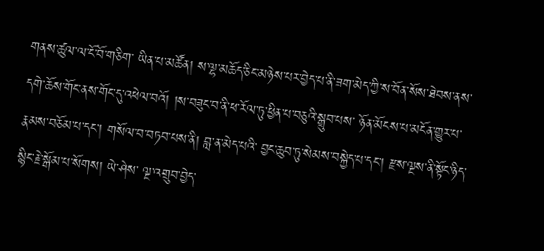གནས་ཚུལ་ལ་ངོ་བོ་གཅིག་ ཡིན་པ་མཚོན། ས་ལྷ་མཆོད་ཅིང་མཉེས་པར་བྱེད་པ་ནི་ཟག་མེད་ཀྱི་ས་བོན་སོས་ཐེབས་ནས་ དགེ་ཆོས་གོང་ནས་གོང་དུ་འཕེལ་བའོ། །ས་བཟུང་བ་ནི་ཕ་རོལ་ཏུ་ཕྱིན་པ་བཅུའི་སྒྲུབ་པས་ ཉོན་མོངས་པ་མངོན་གྱུར་པ་རྣམས་བཅོམ་པ་དང་། གསོལ་བ་བཏབ་པས་ནི། བླ་ན་མེད་པའི་ བྱང་ཆུབ་ཏུ་སེམས་བསྐྱེད་པ་དང་། རྫས་ལྔས་ནི་སྟོང་ཉིད་སྙིང་རྗེ་སྒོམ་པ་སོགས། ཡེ་ཤེས་ ལྔ་འགྲུབ་བྱེད་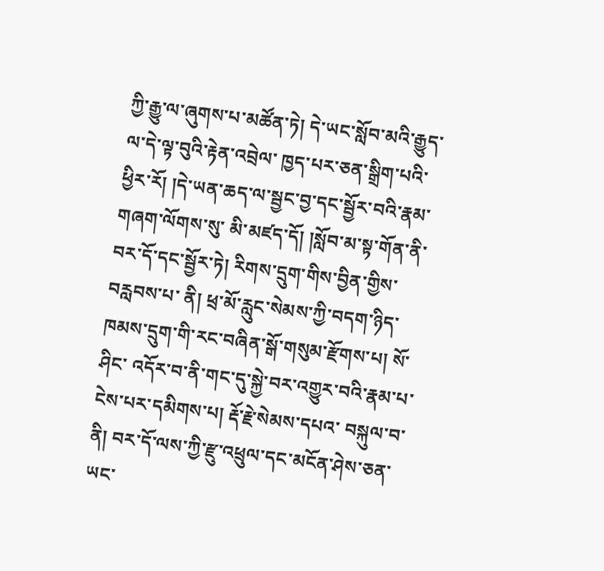ཀྱི་རྒྱུ་ལ་ཞུགས་པ་མཚོན་ཏེ། དེ་ཡང་སློབ་མའི་རྒྱུད་ལ་དེ་ལྟ་བུའི་རྟེན་འབྲེལ་ ཁྱད་པར་ཅན་སྒྲིག་པའི་ཕྱིར་རོ། །དེ་ཡན་ཆད་ལ་སྦྱང་བྱ་དང་སྦྱོར་བའི་རྣམ་གཞག་ལོགས་སུ་ མི་མཛད་དོ། །སློབ་མ་སྟ་གོན་ནི་བར་དོ་དང་སྦྱོར་ཏེ། རིགས་དྲུག་གིས་བྱིན་གྱིས་བརླབས་པ་ ནི། ཕྲ་མོ་རླུང་སེམས་ཀྱི་བདག་ཉིད་ཁམས་དྲུག་གི་རང་བཞིན་སྒོ་གསུམ་རྫོགས་པ། སོ་ཤིང་ འདོར་བ་ནི་གང་དུ་སྐྱེ་བར་འགྱུར་བའི་རྣམ་པ་ངེས་པར་དམིགས་པ། རྡོ་རྗེ་སེམས་དཔའ་ བསྐུལ་བ་ནི། བར་དོ་ལས་ཀྱི་རྫུ་འཕྲུལ་དང་མངོན་ཤེས་ཅན་ཡང་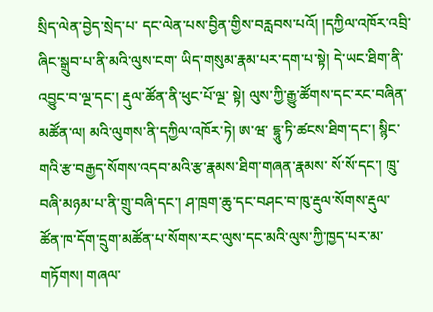སྲིད་ལེན་བྱེད་སྲེད་པ་ དང་ལེན་པས་བྱིན་གྱིས་བརླབས་པའོ། །དཀྱིལ་འཁོར་འབྲི་ཞིང་སྒྲུབ་པ་ནི་མའི་ལུས་ངག་ ཡིད་གསུམ་རྣམ་པར་དག་པ་སྟེ། དེ་ཡང་ཐིག་ནི་འབྱུང་བ་ལྔ་དང་། རྡུལ་ཚོན་ནི་ཕུང་པོ་ལྔ་ སྟེ། ལུས་ཀྱི་རྒྱུ་ཚོགས་དང་རང་བཞིན་མཚོན་ལ། མའི་ལུགས་ནི་དཀྱིལ་འཁོར་ཏེ། ཨ་ཝ་ དྷཱུ་ཏི་ཚངས་ཐིག་དང་། སྙིང་གའི་རྩ་བརྒྱད་སོགས་འདབ་མའི་རྩ་རྣམས་ཐིག་གཞན་རྣམས་ སོ་སོ་དང་། ཁྲུ་བཞི་མཉམ་པ་ནི་གྲུ་བཞི་དང་། ཤ་ཁྲག་ཆུ་དང་བཤང་བ་ཁུ་རྡུལ་སོགས་རྡུལ་ ཚོན་ཁ་དོག་དྲུག་མཚོན་པ་སོགས་རང་ལུས་དང་མའི་ལུས་ཀྱི་ཁྱད་པར་མ་གཏོགས། གཞལ་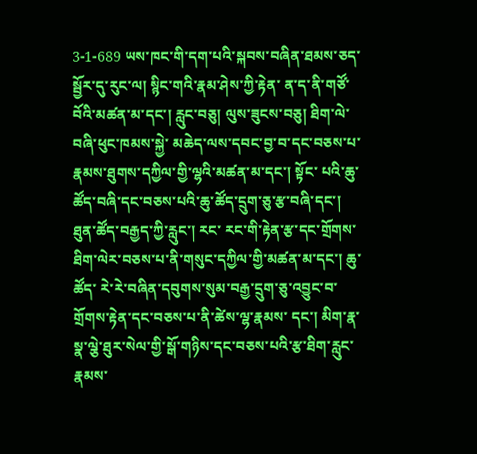3-1-689 ཡས་ཁང་གི་དག་པའི་སྐབས་བཞིན་ཐམས་ཅད་སྦྱོར་དུ་རུང་ལ། སྙིང་གའི་རྣམ་ཤེས་ཀྱི་རྟེན་ ན་ད་ནི་གཙོ་བོའི་མཚན་མ་དང་། རླུང་བཅུ། ལུས་ཟུངས་བཅུ། ཐིག་ལེ་བཞི་ཕུང་ཁམས་སྐྱེ་ མཆེད་ལས་དབང་བྱ་བ་དང་བཅས་པ་རྣམས་ཐུགས་དཀྱིལ་གྱི་ལྷའི་མཚན་མ་དང་། སྟོང་ པའི་ཆུ་ཚོད་བཞི་དང་བཅས་པའི་ཆུ་ཚོད་དྲུག་ཅུ་རྩ་བཞི་དང་། ཐུན་ཚོད་བརྒྱད་ཀྱི་རླུང་། རང་ རང་གི་རྟེན་རྩ་དང་གྲོགས་ཐིག་ལེར་བཅས་པ་ནི་གསུང་དཀྱིལ་གྱི་མཚན་མ་དང་། ཆུ་ཚོད་ རེ་རེ་བཞིན་དབུགས་སུམ་བརྒྱ་དྲུག་ཅུ་འབྱུང་བ་གྲོགས་རྟེན་དང་བཅས་པ་ནི་ཚེས་ལྷ་རྣམས་ དང་། མིག་རྣ་སྣ་ལྕེ་ཐུར་སེལ་གྱི་སྒོ་གཉིས་དང་བཅས་པའི་རྩ་ཐིག་རླུང་རྣམས་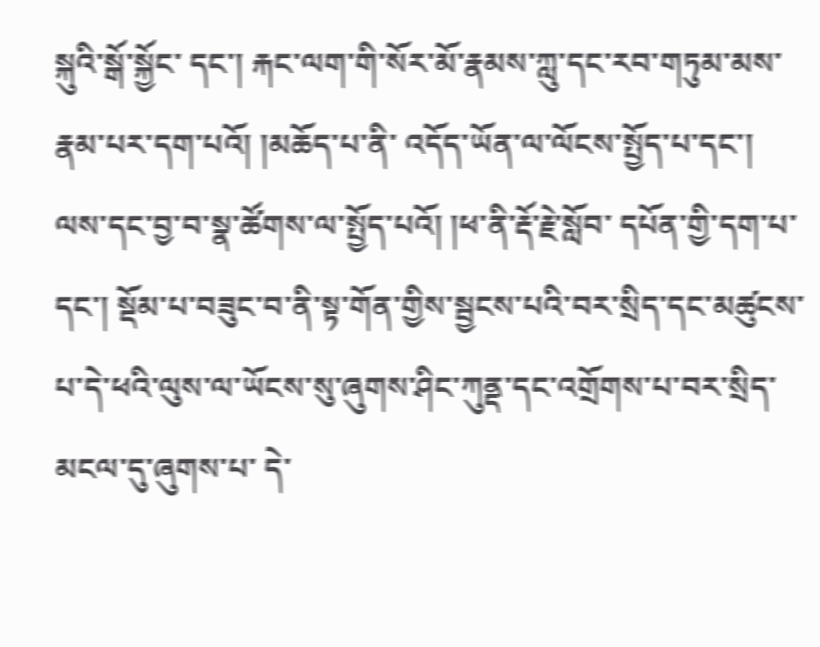སྐུའི་སྒོ་སྐྱོང་ དང་། རྐང་ལག་གི་སོར་མོ་རྣམས་ཀླུ་དང་རབ་གཏུམ་མས་རྣམ་པར་དག་པའོ། །མཆོད་པ་ནི་ འདོད་ཡོན་ལ་ལོངས་སྤྱོད་པ་དང་། ལས་དང་བྱ་བ་སྣ་ཚོགས་ལ་སྤྱོད་པའོ། །ཕ་ནི་རྡོ་རྗེ་སློབ་ དཔོན་གྱི་དག་པ་དང་། སྡོམ་པ་བཟུང་བ་ནི་སྟ་གོན་གྱིས་སྦྱངས་པའི་བར་སྲིད་དང་མཚུངས་ པ་དེ་ཕའི་ལུས་ལ་ཡོངས་སུ་ཞུགས་ཤིང་ཀུནྡ་དང་འགྲོགས་པ་བར་སྲིད་མངལ་དུ་ཞུགས་པ་ དེ་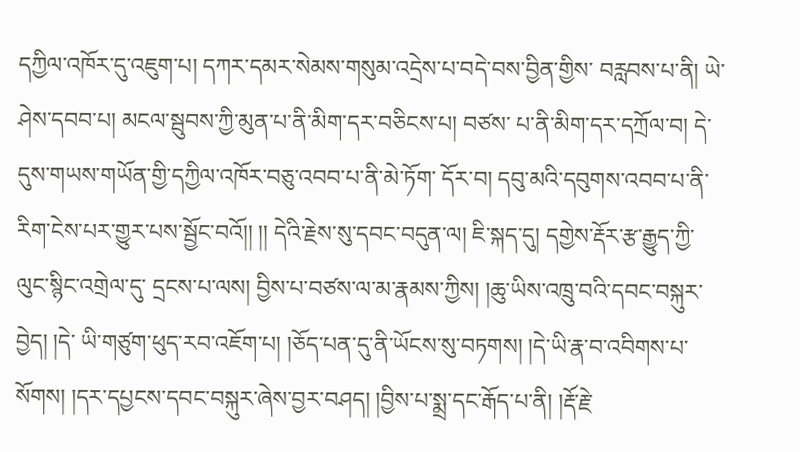དཀྱིལ་འཁོར་དུ་འཇུག་པ། དཀར་དམར་སེམས་གསུམ་འདྲེས་པ་བདེ་བས་བྱིན་གྱིས་ བརླབས་པ་ནི། ཡེ་ཤེས་དབབ་པ། མངལ་སྦུབས་ཀྱི་མུན་པ་ནི་མིག་དར་བཅིངས་པ། བཙས་ པ་ནི་མིག་དར་དཀྲོལ་བ། དེ་དུས་གཡས་གཡོན་གྱི་དཀྱིལ་འཁོར་བཅུ་འབབ་པ་ནི་མེ་ཏོག་ དོར་བ། དབུ་མའི་དབུགས་འབབ་པ་ནི་རིག་ངེས་པར་གྱུར་པས་སྦྱོང་བའོ།། །། དེའི་རྗེས་སུ་དབང་བདུན་ལ། ཇི་སྐད་དུ། དགྱེས་རྡོར་རྩ་རྒྱུད་ཀྱི་ལུང་སྙིང་འགྲེལ་དུ་ དྲངས་པ་ལས། བྱིས་པ་བཙས་ལ་མ་རྣམས་ཀྱིས། །ཆུ་ཡིས་འཁྲུ་བའི་དབང་བསྐུར་བྱེད། །དེ་ ཡི་གཙུག་ཕུད་རབ་འཇོག་པ། །ཅོད་པན་དུ་ནི་ཡོངས་སུ་བཏགས། །དེ་ཡི་རྣ་བ་འབིགས་པ་ སོགས། །དར་དཔྱངས་དབང་བསྐུར་ཞེས་བྱར་བཤད། །བྱིས་པ་སྨྲ་དང་རྒོད་པ་ནི། །རྡོ་རྗེ་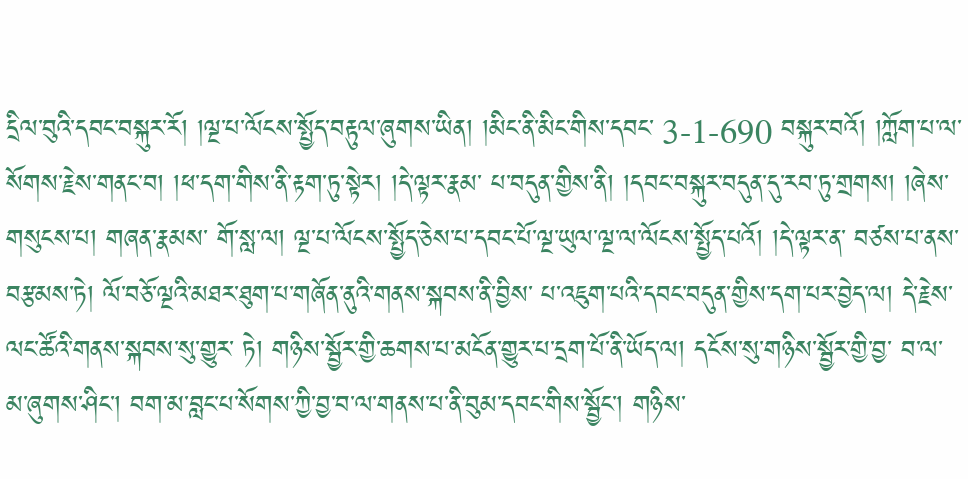དྲིལ་བུའི་དབང་བསྐུར་རོ། །ལྔ་པ་ལོངས་སྤྱོད་བརྟུལ་ཞུགས་ཡིན། །མིང་ནི་མིང་གིས་དབང་ 3-1-690 བསྐུར་བའོ། །ཀློག་པ་ལ་སོགས་རྗེས་གནང་བ། །ཕ་དག་གིས་ནི་རྟག་ཏུ་སྟེར། །དེ་ལྟར་རྣམ་ པ་བདུན་གྱིས་ནི། །དབང་བསྐུར་བདུན་དུ་རབ་ཏུ་གྲགས། །ཞེས་གསུངས་པ། གཞན་རྣམས་ གོ་སླ་ལ། ལྔ་པ་ལོངས་སྤྱོད་ཅེས་པ་དབང་པོ་ལྔ་ཡུལ་ལྔ་ལ་ལོངས་སྤྱོད་པའོ། །དེ་ལྟར་ན་ བཙས་པ་ནས་བརྩམས་ཏེ། ལོ་བཅོ་ལྔའི་མཐར་ཐུག་པ་གཞོན་ནུའི་གནས་སྐབས་ནི་བྱིས་ པ་འཇུག་པའི་དབང་བདུན་གྱིས་དག་པར་བྱེད་ལ། དེ་རྗེས་ལང་ཚོའི་གནས་སྐབས་སུ་གྱུར་ ཏེ། གཉིས་སྦྱོར་གྱི་ཆགས་པ་མངོན་གྱུར་པ་དྲག་པོ་ནི་ཡོད་ལ། དངོས་སུ་གཉིས་སྦྱོར་གྱི་བྱ་ བ་ལ་མ་ཞུགས་ཤིང་། བག་མ་བླང་པ་སོགས་ཀྱི་བྱ་བ་ལ་གནས་པ་ནི་བུམ་དབང་གིས་སྦྱོང་། གཉིས་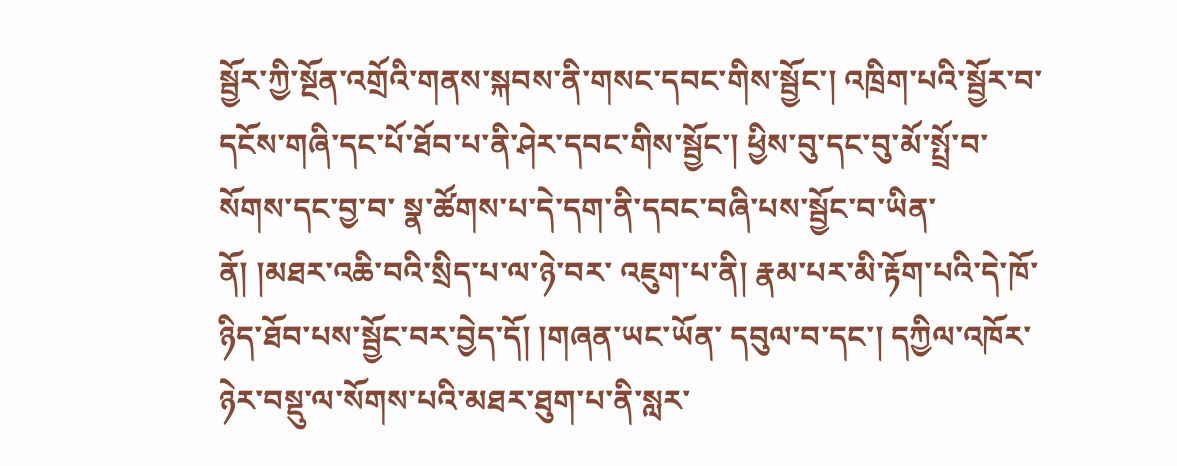སྦྱོར་ཀྱི་སྔོན་འགྲོའི་གནས་སྐབས་ནི་གསང་དབང་གིས་སྦྱོང་། འཁྲིག་པའི་སྦྱོར་བ་ དངོས་གཞི་དང་པོ་ཐོབ་པ་ནི་ཤེར་དབང་གིས་སྦྱོང་། ཕྱིས་བུ་དང་བུ་མོ་སྤྲོ་བ་སོགས་དང་བྱ་བ་ སྣ་ཚོགས་པ་དེ་དག་ནི་དབང་བཞི་པས་སྦྱོང་བ་ཡིན་ནོ། །མཐར་འཆི་བའི་སྲིད་པ་ལ་ཉེ་བར་ འཇུག་པ་ནི། རྣམ་པར་མི་རྟོག་པའི་དེ་ཁོ་ཉིད་ཐོབ་པས་སྦྱོང་བར་བྱེད་དོ། །གཞན་ཡང་ཡོན་ དབུལ་བ་དང་། དཀྱིལ་འཁོར་ཉེར་བསྡུ་ལ་སོགས་པའི་མཐར་ཐུག་པ་ནི་སླར་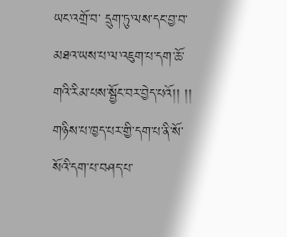ཡང་འགྲོ་བ་ དྲུག་ཏུ་ལས་དང་བྱ་བ་མཐའ་ཡས་པ་ལ་འཇུག་པ་དག་ཆོ་གའི་རིམ་པས་སྦྱོང་བར་བྱེད་པའོ།། །། གཉིས་པ་ཁྱད་པར་གྱི་དག་པ་ནི་སོ་སོའི་དག་པ་བཤད་པ་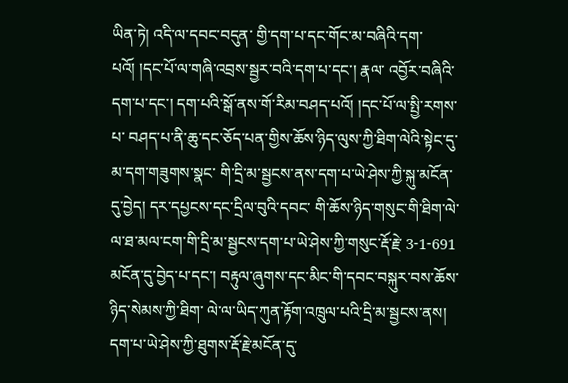ཡིན་ཏེ། འདི་ལ་དབང་བདུན་ གྱི་དག་པ་དང་གོང་མ་བཞིའི་དག་པའོ། །དང་པོ་ལ་གཞི་འབྲས་སྦྱར་བའི་དག་པ་དང་། རྣལ་ འབྱོར་བཞིའི་དག་པ་དང་། དག་པའི་སྒོ་ནས་གོ་རིམ་བཤད་པའོ། །དང་པོ་ལ་སྤྱི་རགས་པ་ བཤད་པ་ནི་ཆུ་དང་ཅོད་པན་གྱིས་ཆོས་ཉིད་ལུས་ཀྱི་ཐིག་ལེའི་སྟེང་དུ་མ་དག་གཟུགས་སྣང་ གི་དྲི་མ་སྦྱངས་ནས་དག་པ་ཡེ་ཤེས་ཀྱི་སྐུ་མངོན་དུ་བྱེད། དར་དཔྱངས་དང་དྲིལ་བུའི་དབང་ གི་ཆོས་ཉིད་གསུང་གི་ཐིག་ལེ་ལ་ཐ་མལ་ངག་གི་དྲི་མ་སྦྱངས་དག་པ་ཡེ་ཤེས་ཀྱི་གསུང་རྡོ་རྗེ་ 3-1-691 མངོན་དུ་བྱེད་པ་དང་། བརྟུལ་ཞུགས་དང་མིང་གི་དབང་བསྐུར་བས་ཆོས་ཉིད་སེམས་ཀྱི་ཐིག་ ལེ་ལ་ཡིད་ཀུན་རྟོག་འཁྲུལ་པའི་དྲི་མ་སྦྱངས་ནས། དག་པ་ཡེ་ཤེས་ཀྱི་ཐུགས་རྡོ་རྗེ་མངོན་དུ་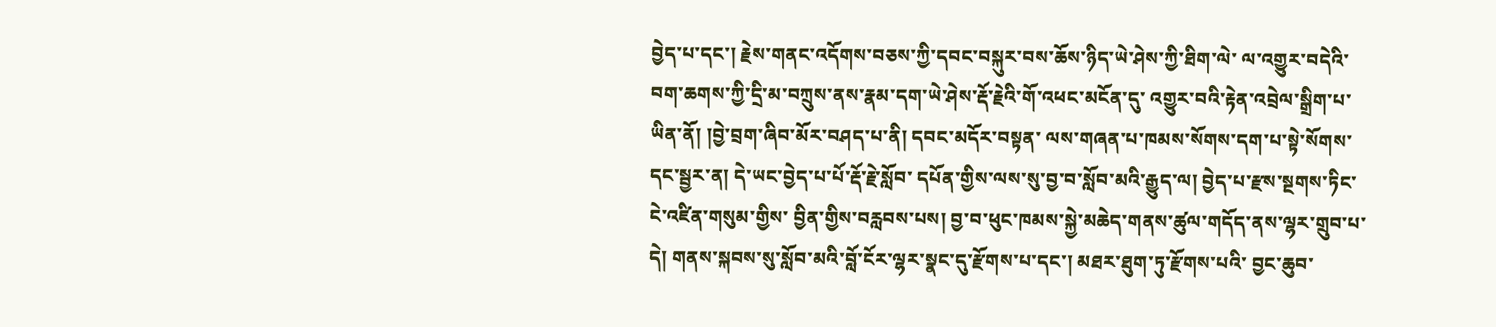བྱེད་པ་དང་། རྗེས་གནང་འདོགས་བཅས་ཀྱི་དབང་བསྐུར་བས་ཆོས་ཉིད་ཡེ་ཤེས་ཀྱི་ཐིག་ལེ་ ལ་འགྱུར་བདེའི་བག་ཆགས་ཀྱི་དྲི་མ་བཀྲུས་ནས་རྣམ་དག་ཡེ་ཤེས་རྡོ་རྗེའི་གོ་འཕང་མངོན་དུ་ འགྱུར་བའི་རྟེན་འབྲེལ་སྒྲིག་པ་ཡིན་ནོ། །བྱེ་བྲག་ཞིབ་མོར་བཤད་པ་ནི། དབང་མདོར་བསྟན་ ལས་གཞན་པ་ཁམས་སོགས་དག་པ་སྟེ་སོགས་དང་སྦྱར་ན། དེ་ཡང་བྱེད་པ་པོ་རྡོ་རྗེ་སློབ་ དཔོན་གྱིས་ལས་སུ་བྱ་བ་སློབ་མའི་རྒྱུད་ལ། བྱེད་པ་རྫས་སྔགས་ཏིང་ངེ་འཛིན་གསུམ་གྱིས་ བྱིན་གྱིས་བརླབས་པས། བྱ་བ་ཕུང་ཁམས་སྐྱེ་མཆེད་གནས་ཚུལ་གདོད་ནས་ལྷར་གྲུབ་པ་དེ། གནས་སྐབས་སུ་སློབ་མའི་བློ་ངོར་ལྷར་སྣང་དུ་རྫོགས་པ་དང་། མཐར་ཐུག་ཏུ་རྫོགས་པའི་ བྱང་ཆུབ་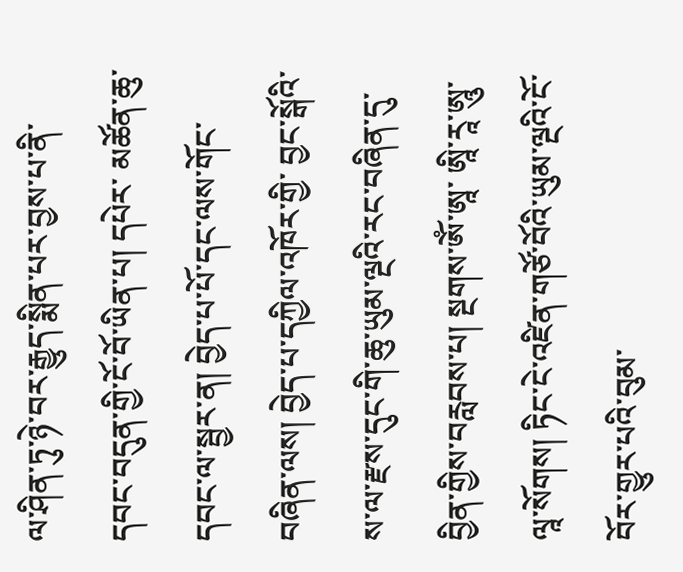ལ་ཤིན་ཏུ་ཉེ་བར་རྒྱུད་སྨིན་པར་བྱས་པ་ནི་དབང་བདུན་གྱི་ངོ་བོ་ཡིན་པ། དཔེར་ མཚོན་ཆུ་དབང་ལ་སྦྱར་ན། བྱེད་པ་པོ་དང་ལས་གོང་བཞིན་ལས། བྱེད་པ་དཀྱིལ་འཁོར་གྱི་ བྱང་སྒོའི་ས་ལ་རྫས་དུང་གི་ཆུ་ཡུམ་ལྔའི་རང་བཞིན་དུ་བྱིན་གྱིས་བརླབས་པ། སྔགས་ༀ་ཨཱ་ ཨཱི་རཱ་ཨཱུ་ལཱ་སོགས། ཏིང་ངེ་འཛིན་གཙོ་བོའི་ཡུམ་ལྔའི་ངོ་བོར་གྱུར་པའི་བུམ་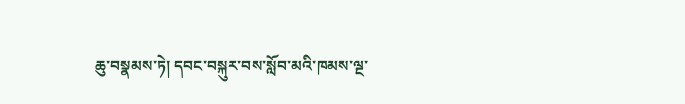ཆུ་བསྣམས་ཏེ། དབང་བསྐུར་བས་སློབ་མའི་ཁམས་ལྔ་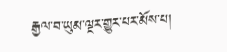རྒྱལ་བ་ཡུམ་ལྔར་གྱུར་པར་མོས་པ།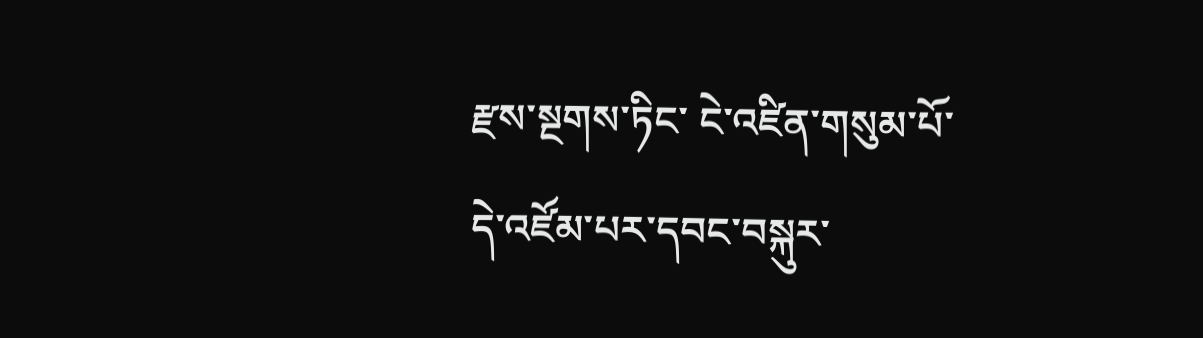རྫས་སྔགས་ཏིང་ ངེ་འཛིན་གསུམ་པོ་དེ་འཛོམ་པར་དབང་བསྐུར་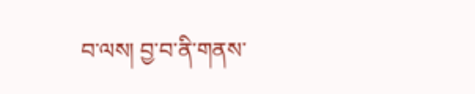བ་ལས། བྱ་བ་ནི་གནས་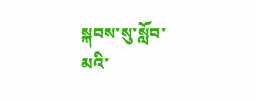སྐབས་སུ་སློབ་མའི་